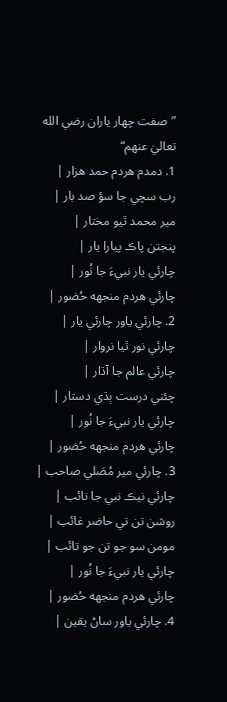”صفت چهار ياران رضي الله تعاليٰ عنهم“
1. دمدم هردم حمد هزار |
رب سچي جا سؤ صد بار |
مير محمد ٿيو مختار |
پنجتن پاڪ پيارا يار |
چارئي يار نبيءَ جا نُور |
چارئي هردم منجهه حُضور |
2. چارئي ياور چارئي يار |
چارئي نور ٿيا نروار |
چارئي عالم جا آڌار |
چئني درست ٻڌي دستار |
چارئي يار نبيءَ جا نُور |
چارئي هردم منجهه حُضور |
3. چارئي مير مُصَلي صاحب |
چارئي نيڪ نبي جا نائب |
روشن تن تي حاضر غائب |
مومن سو جو تن جو تائب |
چارئي يار نبيءَ جا نُور |
چارئي هردم منجهه حُضور |
4. چارئي ياور ساڻ يقين |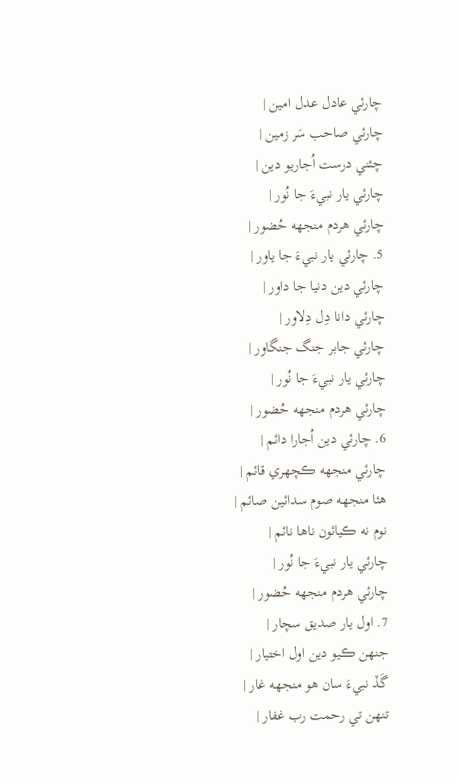چارئي عادل عدل امين |
چارئي صاحب سَر زمين |
چئني درست اُجاريو دين |
چارئي يار نبيءَ جا نُور |
چارئي هردم منجهه حُضور |
5. چارئي يار نبيءَ جا ياور |
چارئي دين دنيا جا داور |
چارئي دانا دِل دِلاور |
چارئي جابر جنگ جنگاور |
چارئي يار نبيءَ جا نُور |
چارئي هردم منجهه حُضور |
6. چارئي دين اُجارا دائم |
چارئي منجهه ڪچهري قائم |
هئا منجهه صوم سدائين صائم |
نوم نه ڪيائون ناها نائم |
چارئي يار نبيءَ جا نُور |
چارئي هردم منجهه حُضور |
7. اول يار صديق سچار |
جنهن ڪيو دين اول اختيار |
گَڏ نبيءَ سان هو منجهه غار |
تنهن تي رحمت رب غفار |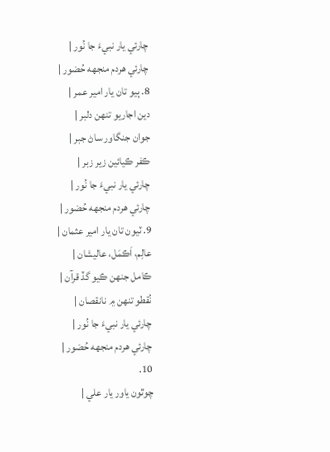چارئي يار نبيءَ جا نُور |
چارئي هردم منجهه حُضور |
8. ٻيو تان يار امير عمر |
دين اجاريو تنهن دلبر |
جوان جنگاور ساڻ جبر |
ڪفر ڪيائين زير زبر |
چارئي يار نبيءَ جا نُور |
چارئي هردم منجهه حُضور |
9. ٽيون تان يار امير عثمان |
عالِم، اَڪمَل، عاليشان |
ڪامل جنهن ڪيو گڏ قرآن |
نُقطو تنهن ۾ نانقصان |
چارئي يار نبيءَ جا نُور |
چارئي هردم منجهه حُضور |
10.
چوٿون ياور يار علي |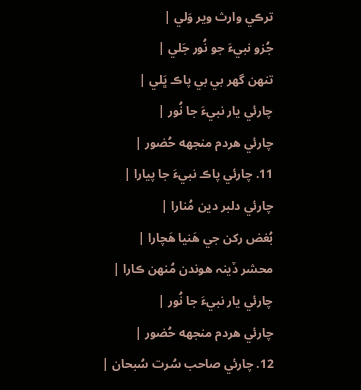ترڪي وارث وير وَلي |
جُزو نبيءَ جو نُور جَلي |
تنهن گهر بي بي پاڪ ڀَلي |
چارئي يار نبيءَ جا نُور |
چارئي هردم منجهه حُضور |
11. چارئي پاڪ نبيءَ جا پيارا |
چارئي دلبر دين مُنارا |
بُغض رکن جي هَنيا هَچارا |
محشر ڏينہ هوندن مُنهن ڪارا |
چارئي يار نبيءَ جا نُور |
چارئي هردم منجهه حُضور |
12. چارئي صاحب سُرت سُبحان |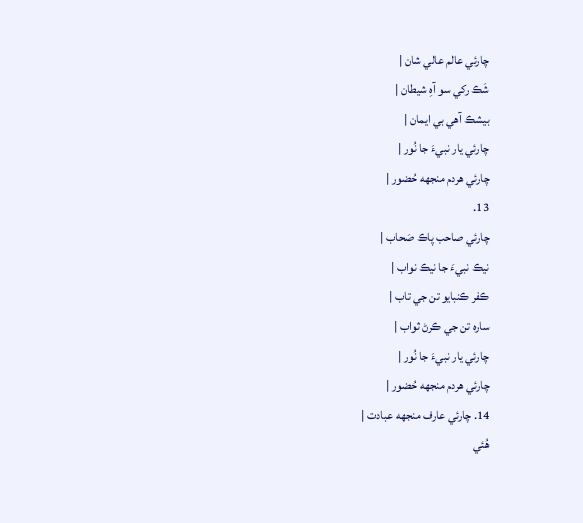چارئي عالم عالي شان |
شَڪ رکي سو آهِ شيطان |
بيشڪ آهي بي ايمان |
چارئي يار نبيءَ جا نُور |
چارئي هردم منجهه حُضور |
13.
چارئي صاحب پاڪ صَحاب |
نيڪ نبيءَ جا نيڪ نواب |
ڪفر ڪنبايو تن جي تاب |
ساره تن جي ڪرڻ ثواب |
چارئي يار نبيءَ جا نُور |
چارئي هردم منجهه حُضور |
14. چارئي عارف منجهه عبادت |
هُئي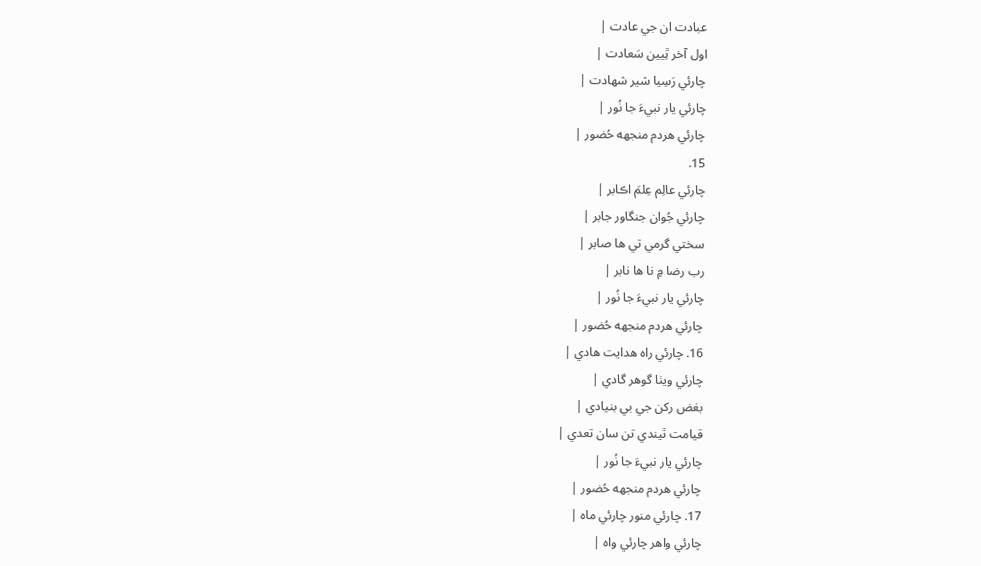عبادت ان جي عادت |
اول آخر ٿِيين سَعادت |
چارئي رَسِيا شير شهادت |
چارئي يار نبيءَ جا نُور |
چارئي هردم منجهه حُضور |
15.
چارئي عالِم عِلمَ اڪابر |
چارئي جُوان جنگاور جابر |
سختي گرمي تي ها صابر |
رب رضا ۾ نا ها نابر |
چارئي يار نبيءَ جا نُور |
چارئي هردم منجهه حُضور |
16. چارئي راه هدايت هادي |
چارئي ويٺا گوهر گادي |
بغض رکن جي بي بنيادي |
قيامت ٿيندي تن سان تعدي |
چارئي يار نبيءَ جا نُور |
چارئي هردم منجهه حُضور |
17. چارئي منور چارئي ماه |
چارئي واهر چارئي واه |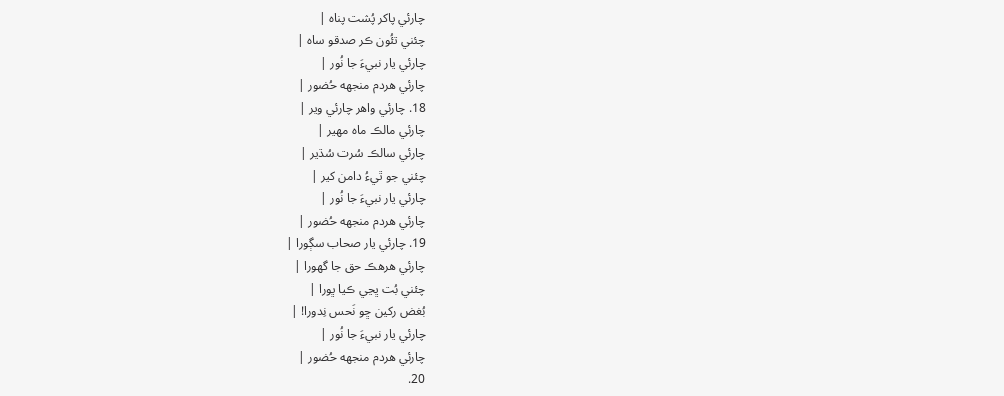چارئي پاکر پُشت پناه |
چئني تئُون ڪر صدقو ساه |
چارئي يار نبيءَ جا نُور |
چارئي هردم منجهه حُضور |
18. چارئي واهر چارئي وير |
چارئي مالڪ ماه مهير |
چارئي سالڪ سُرت سُڌير |
چئني جو ٿيءُ دامن کير |
چارئي يار نبيءَ جا نُور |
چارئي هردم منجهه حُضور |
19. چارئي يار صحاب سڳورا |
چارئي هرهڪ حق جا گهورا |
چئني بُت ڀڃي ڪيا ڀورا |
بُغض رکين ڇو نَحس نِدورا! |
چارئي يار نبيءَ جا نُور |
چارئي هردم منجهه حُضور |
20.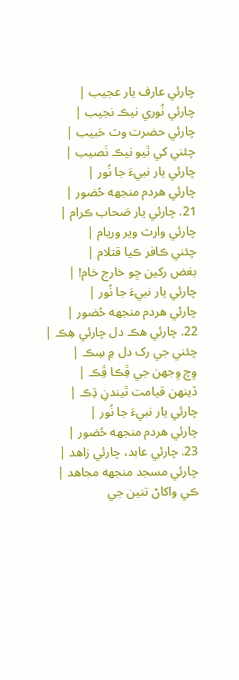چارئي عارف يار عجيب |
چارئي نُوري نيڪ نجيب |
چارئي حضرت وٽ حَبيب |
چئني کي ٿيو نيڪ نَصيب |
چارئي يار نبيءَ جا نُور |
چارئي هردم منجهه حُضور |
21. چارئي يار صَحاب ڪرام |
چارئي وارث وير وريام |
چئني ڪافر ڪيا قتلام |
بغض رکين ڇو خارج خام! |
چارئي يار نبيءَ جا نُور |
چارئي هردم منجهه حُضور |
22. چارئي هڪ دل چارئي هِڪ |
چئني جي رک دل ۾ سِڪ |
وِچ وِجهن جي ڦِڪا ڦِڪ |
ڏينهن قيامت ٿيندنِ ڌِڪ |
چارئي يار نبيءَ جا نُور |
چارئي هردم منجهه حُضور |
23. چارئي عابد، چارئي زاهد |
چارئي مسجد منجهه مجاهد |
ڪي واکاڻ تنين جي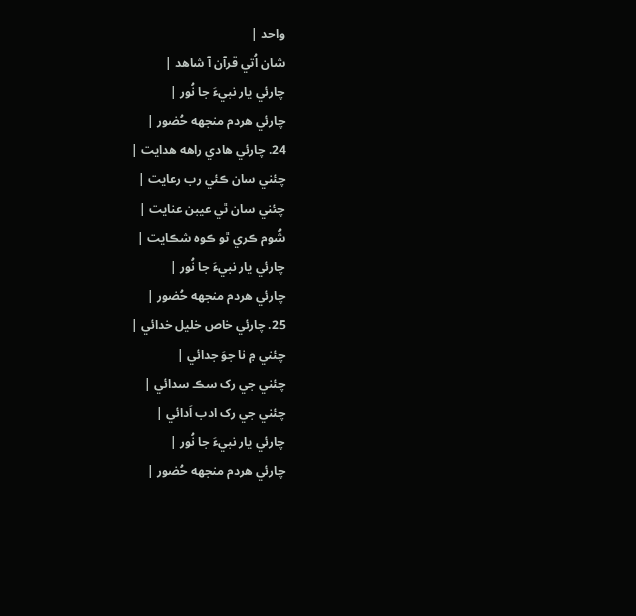واحد |
شان اُتي قرآن آ شاهد |
چارئي يار نبيءَ جا نُور |
چارئي هردم منجهه حُضور |
24. چارئي هادي راهه هدايت |
چئني سان ڪئي رب رعايت |
چئني سان ٿي عيبن عنايت |
شُوم ڪري ٿو ڪوه شڪايت |
چارئي يار نبيءَ جا نُور |
چارئي هردم منجهه حُضور |
25. چارئي خاص خليل خدائي |
چئني ۾ نا جوَ جدائي |
چئني جي رک سڪ سدائي |
چئني جي رک ادب اَدائي |
چارئي يار نبيءَ جا نُور |
چارئي هردم منجهه حُضور |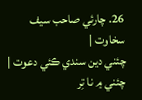26. چارئي صاحب سيف سخاوت |
چئني دين سندي ڪئي دعوت |
چئني ۾ نا تِر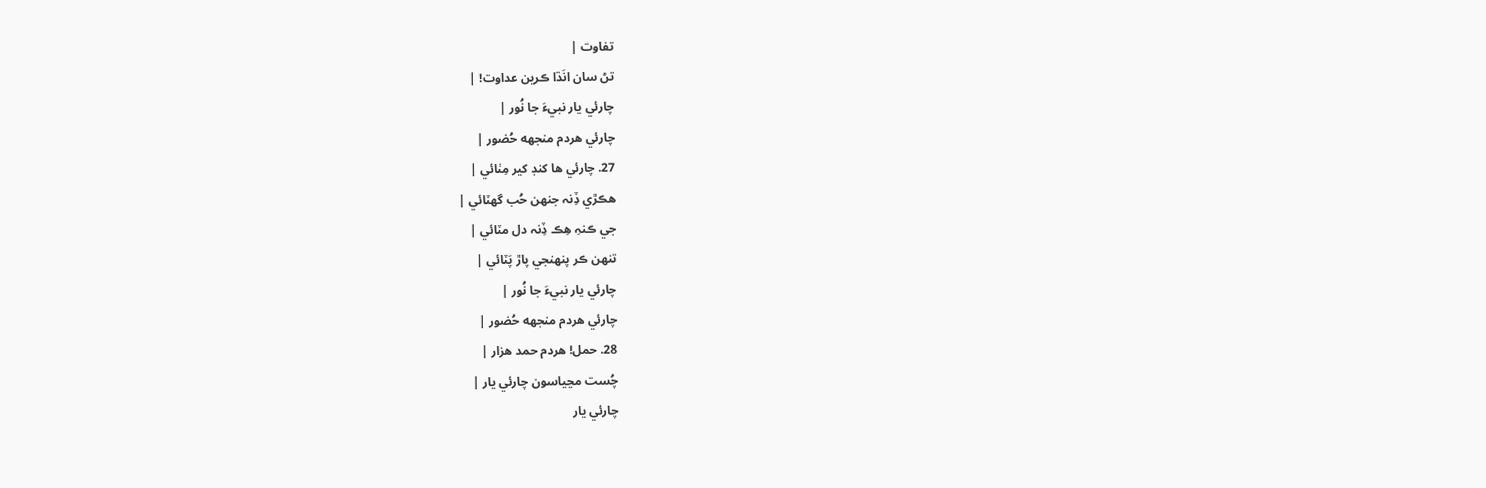تفاوت |
تڻ سان انَڌا ڪرين عداوت! |
چارئي يار نبيءَ جا نُور |
چارئي هردم منجهه حُضور |
27. چارئي ها کنڊ کير مِٺائي |
هڪڙي ڏِنہ جنهن حُب گهٽائي |
جي ڪنہِ هِڪ ڏِنہ دل مٽائي |
تنهن ڪر پنهنجي پاڙ پَٽائي |
چارئي يار نبيءَ جا نُور |
چارئي هردم منجهه حُضور |
28. حمل! هردم حمد هزار |
چُست مڃياسون چارئي يار |
چارئي يار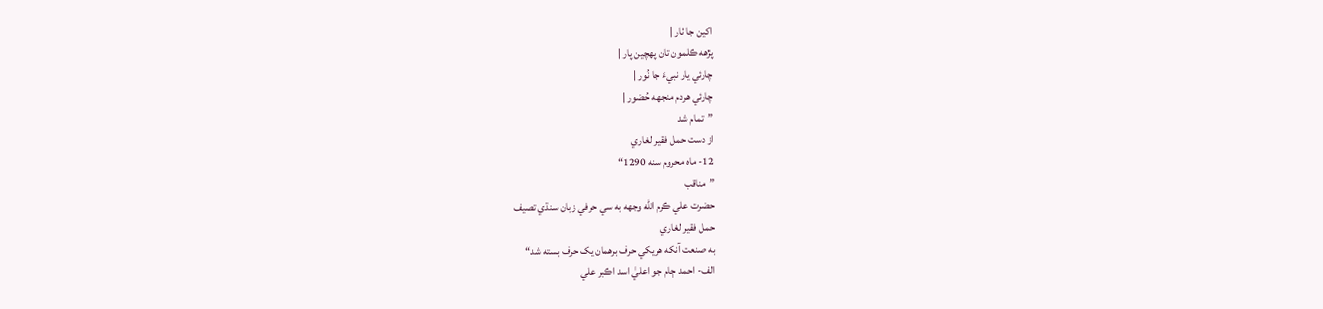اکين جا ٺار |
پڙهه ڪلمون تان پهچين پار |
چارئي يار نبيءَ جا نُور |
چارئي هردم منجهه حُضور |
”تمام شد
از دست حمل فقير لغاري
12- ماه محروم سنه 1290“
”مناقب
حضرت علي ڪرم الله وجهه به سي حرفي زبان سنڌي تصيف
حمل فقير لغاري
به صنعت آنکه هريکي حرف برهمان يک حرف بسته شد“
الف- احمد ڄام جو اعليٰ اسد اڪبر علي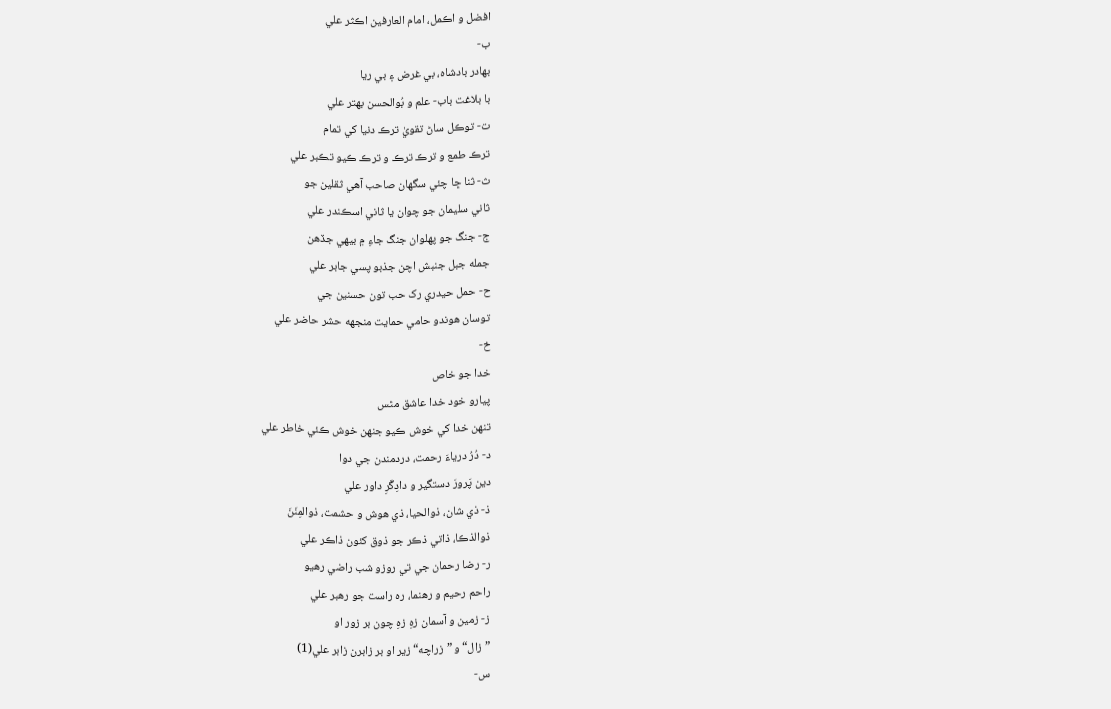افضل و اڪمل، امام العارفين اڪثر علي
ب-
بهادر بادشاه، بي غرض ۽ بي ريا
با بلاغت باب- علم و بُوالحسن بهتر علي
ت- توڪل ساڻ تقويٰ ترڪ دنيا کي تمام
ترڪ طمع و ترڪ ترڪ و ترڪ ڪيو تڪبر علي
ث- ثنا ڇا چئي سگهان صاحب آهي ثقلين جو
ثاني سليمان جو چوان يا ثاني اسڪندر علي
ج- جنگ جو پهلوان جنگ جاءِ ۾ بيهي جڏهن
جمله جبل جنبش اچن جذبو پسي جابر علي
ح- حمل حيدري رک حب تون حسنين جي
توسان هوندو حامي حمايت منجهه حشر حاضر علي
خ-
خدا جو خاص
پيارو خود خدا عاشق مٿس
تنهن خدا کي خوش ڪيو جنهن خوش ڪئي خاطر علي
د- دُرُ درياءَ رحمت، دردمندن جي دوا
دين پَرورَ دستگير و دادِگَرِ داور علي
ذ- ذي شان، ذوالحيا، ذي هوش و حشمت، ذوالمِنَنَ
ذوالذڪا، ذاتي ذڪر جو ذوق کئون ذاڪر علي
ر- رضا رحمان جي تي روزو شب راضي رهيو
راحم رحيم و رهنما، ره راست جو رهبر علي
ز- زمين و آسمان زهِ زهِ چون بر زور او
”زال“ و ”زراچه“ زير او بر زابرن زابر علي(1)
س-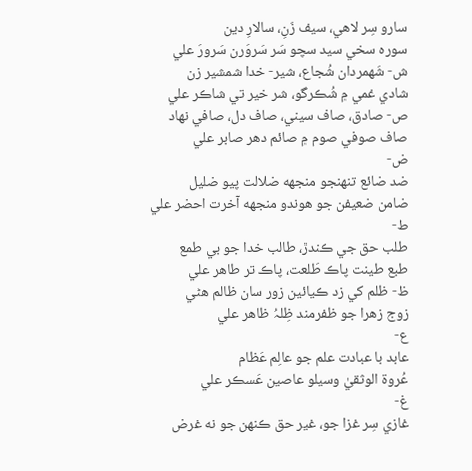سارو سِر لاهي، سيف زَنِ، سالارِ دين
سوره سخي سيد سچو سَر سَروَرن سَرورَ علي
ش- شَهمردان شُجاع، شير- خدا شمشير زن
شادي غمي ۾ شُڪرگو، شر خير تي شاڪر علي
ص- صادق، صاف سيني، صاف دل، صافي نهاد
صاف صوفي صوم ۾ صائم دهر صابر علي
ض-
ضد ضائع تنهنجو منجهه ضلالت پيو ضليل
ضامن ضعيفن جو هوندو منجهه آخرت احضر علي
ط-
طلب حق جي ڪندڙ، طالب خدا جو بي طمع
طبع طينت پاڪ طَلعت، پاڪ تر طاهر علي
ظ- ظلم کي زد ڪيائين زور سان ظالم هڻي
زوج زهرا جو ظفرمند ظِلہُ ظاهر علي
ع-
عابد با عبادت علم جو عالِم عَظام
عُروة الوثقيٰ وسيلو عاصين عَسڪر علي
غ-
غازي سِر غزا جو، غير حق ڪنهن جو نه غرض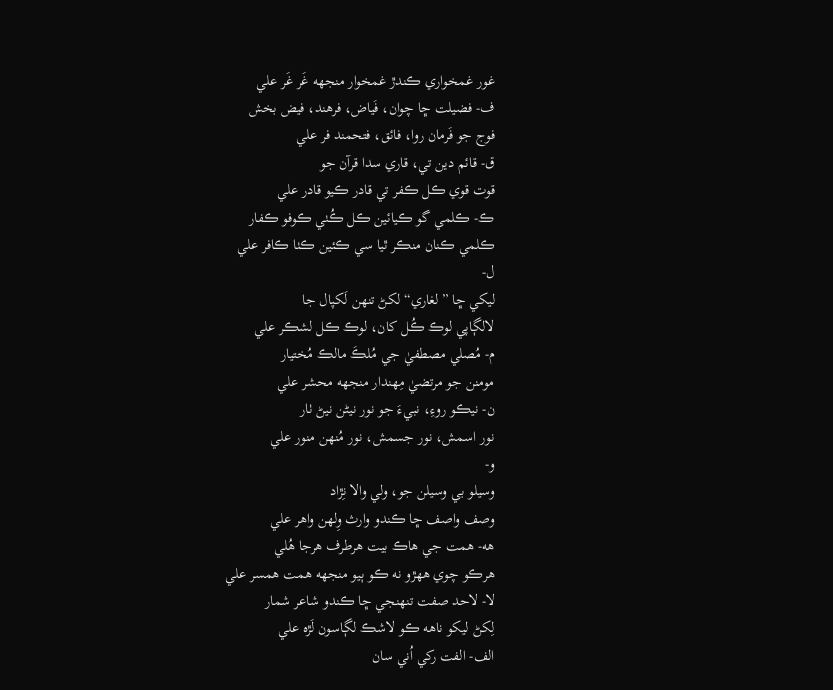غور غمخواري ڪندڙ غمخوار منجهه غَر غَر علي
ف- فضيلت ڇا چوان، فَياض، فرهند، فيض بخش
فوج جو فَرمان روا، فائق، فتحمند فر علي
ق- قائم دين تي، قاري سدا قرآن جو
قوت قوي ڪل ڪفر تي قادر ڪيو قادر علي
ڪ- ڪلمي گو ڪيائين ڪل ڪُٺي ڪوفو ڪفار
ڪلمي ڪنان منڪر ٿيا سي ڪئين ڪٺا ڪافر علي
ل-
ليکي ڇا ”لغاري“ لکڻ تنهن لَکپال جا
لالڳاپي لوڪ ڪُل کان، لوڪ ڪل لشڪر علي
م- مُصلي مصطفيٰ جي مُلڪَ مالڪ مُختيار
مومنن جو مرتضيٰ مِهندار منجهه محشر علي
ن- نيڪو روءِ، نبيءَ جو نور نيڻن نيڻ ٺار
نور اسمش، نور جسمش، نور مُنهن منور علي
و-
وسيلو بي وسيلن جو، ولي والا نِڙاد
وصف واصف ڇا ڪندو وارث وِلهن واهر علي
هه- همت جي هاڪ بيت هرطرف هرجا هُلي
هرڪو چوي ههڙو نه ڪو ٻيو منجهه همت همسر علي
لا- لاحد صفت تنهنجي ڇا ڪندو شاعر شمار
لِکڻ ليکو ناهه ڪو لاشڪ لڳاسون لَڙه علي
الف- الفت رکي اُني سان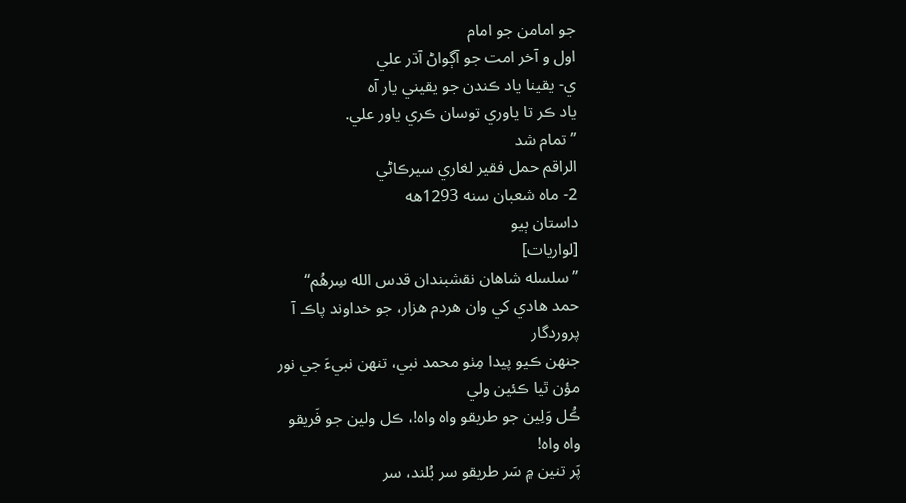جو امامن جو امام
اول و آخر امت جو آڳواڻ آڌر علي
ي- يقينا ياد ڪندن جو يقيني يار آه
ياد ڪر تا ياوري توسان ڪري ياور علي.
”تمام شد
الراقم حمل فقير لغاري سيرڪاڻي
2- ماه شعبان سنه 1293هه
داستان ٻيو
[لواريات]
”سلسله شاهان نقشبندان قدس الله سِرهُم“
حمد هادي کي وان هردم هزار، جو خداوند پاڪ آ
پروردگار
جنهن ڪيو پيدا مِٺو محمد نبي، تنهن نبيءَ جي نور
مؤن ٿيا ڪئين ولي
ڪُل وَلِين جو طريقو واه واه!، ڪل ولين جو فَريقو
واه واه!
پَر تنين ۾ سَر طريقو سر بُلند، سر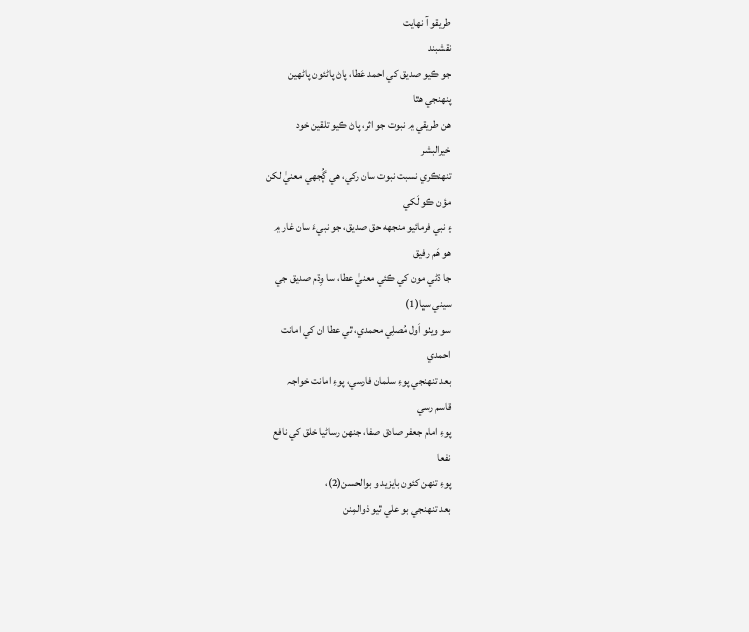طريقو آ نهايت
نقشبند
جو ڪيو صديق کي احمد عَطا، پاڻ پاڻئون پاڻهين
پنهنجي هٿا
هن طريقي ۾ نبوت جو اثر، پاڻ ڪيو تلقين خود
خيرالبشر
تنهنڪري نسبت نبوت سان رکي، هي ڳُجهي معنيٰ لکن
مؤن ڪو لَکي
۽ نبي فرمائيو منجهه حق صديق، جو نبيءَ سان غار ۾
هو هَم رفيق
جا ڌڻي مون کي ڪئي معنيٰ عطا، سا وِڌم صديق جي
سيني سڀا(1)
سو ويٺو اَول مُصلِي محمدي، ٿي عطا ان کي امانت
احمدي
بعد تنهنجي پوءِ سلمان فارسي، پوءِ امانت خواجہ
قاسم رسي
پوءِ امام جعفر صادق صفا، جنهن رساڻيا خلق کي نافع
نفعا
پوءِ تنهن کئون بايزيد و بوالحسن(2)،
بعد تنهنجي بو علي ٿيو ذوالمِنن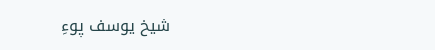شيخ يوسف پوءِ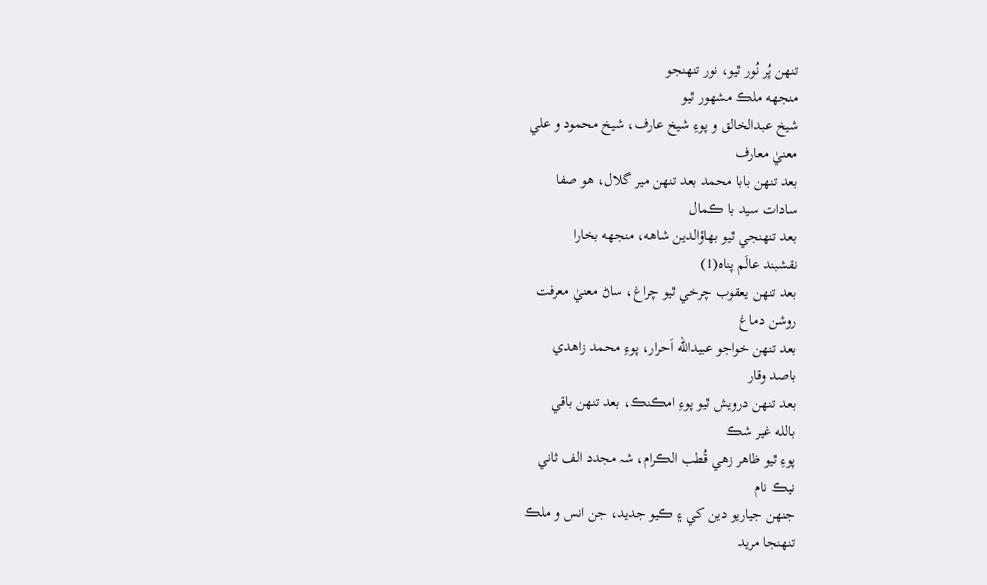تنهن پُر نُور ٿيو، نور تنهنجو
منجهه ملڪ مشهور ٿيو
شيخ عبدالخالق و پوءِ شيخ عارف، شيخ محمود و علي
معنيٰ معارف
بعد تنهن بابا محمد بعد تنهن مير گلال، هو صفا
سادات سيد با ڪمال
بعد تنهنجي ٿيو بهاؤالدين شاهه، منجهه بخارا
نقشبند عالَم پناه(1)
بعد تنهن يعقوب چرخي ٿيو چراغ، ساڻ معنيٰ معرفت
روشن دماغ
بعد تنهن خواجو عبيدالله اَحرار، پوءِ محمد زاهدي
باصد وقار
بعد تنهن درويش ٿيو پوءِ امڪنڪ، بعد تنهن باقي
بالله غير شڪ
پوءِ ٿيو ظاهر زهي قُطب الڪرام، شہ مجدد الف ثاني
نيڪ نام
جنهن جياريو دين کي ۽ ڪيو جديد، جن انس و ملڪ
تنهنجا مريد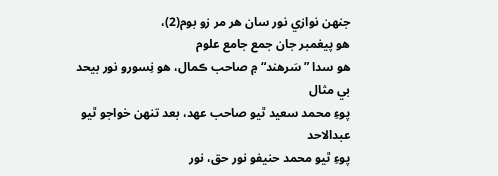جنهن نوازي نور سان هر مر زو بوم(2)،
هو پيغمبر جان جمع جامع علوم
هو سدا ”سَرهند“ ۾ صاحب ڪمال، هو نِسورو نور بيحد
بي مثال
پوءِ محمد سعيد ٿيو صاحب عهد، بعد تنهن خواجو ٿيو
عبدالاحد
پوءِ ٿيو محمد حنيفو نور حق، نور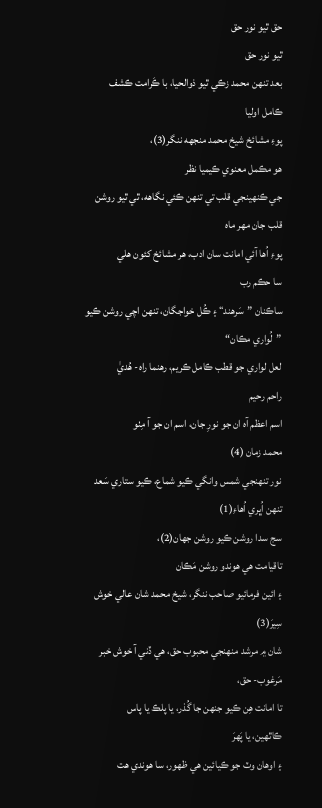حق ٿيو نور حق
ٿيو نور حق
بعد تنهن محمد زڪي ٿيو ذوالحيا، با ڪَرامت ڪشف
ڪامل اوليا
پوءِ مشائخ شيخ محمد منجهه ننگر(3)،
هو مڪمل معنوي ڪيميا نظر
جي ڪنهينجي قلب تي تنهن ڪئي نگاهه، ٿي ٿيو روشن
قلب جان مهر ماه
پوءِ اُها آئي امانت سان ادب، هر مشائخ کئون هلي
سا حڪم رب
ساڪنان ”سَرهند“ ۽ ڪُل خواجگان، تنهن اچي روشن ڪيو
”لُواري مڪان“
لعل لواري جو قطب ڪامل ڪريم، رهنما راه- هُديٰ
راحم رحيم
اسم اعظم آه ان جو نورِ جان، اسم ان جو آ مِٺو
محمد زمان (4)
نور تنهنجي شمس وانگي ڪيو شماع، ڪيو ستاري سَعد
تنهن اُڀري اُهاءِ(1)
سج سدا روشن ڪيو روشن جهان(2)،
تاقيامت هي هوندو روشن مَڪان
۽ ائين فرمائيو صاحب ننگر، شيخ محمد شان عالي خوش
سِيرَ(3)
شان ۾ مرشد منهنجي محبوب حق، هي ڏني آ خوش خبر
مَرغوب- حق،
تا امانت هِن ڪيو جنهن جا گُذر، يا پلڪ يا پاس
ڪاٿهين، يا پَهرَ
۽ اوهان وٽ جو ڪيائين هي ظهور، سا هوندي هت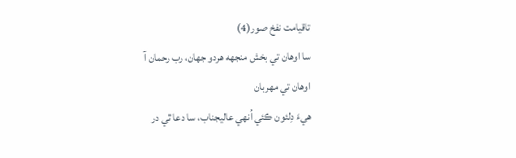تاقيامت نفخ صور(4)
سا اوهان تي بخش منجهه هردو جهان، رب رحمان آ
اوهان تي مهربان
هيءَ دِلئون ڪئي اُنهي عاليجناب، سا دعا ٿي در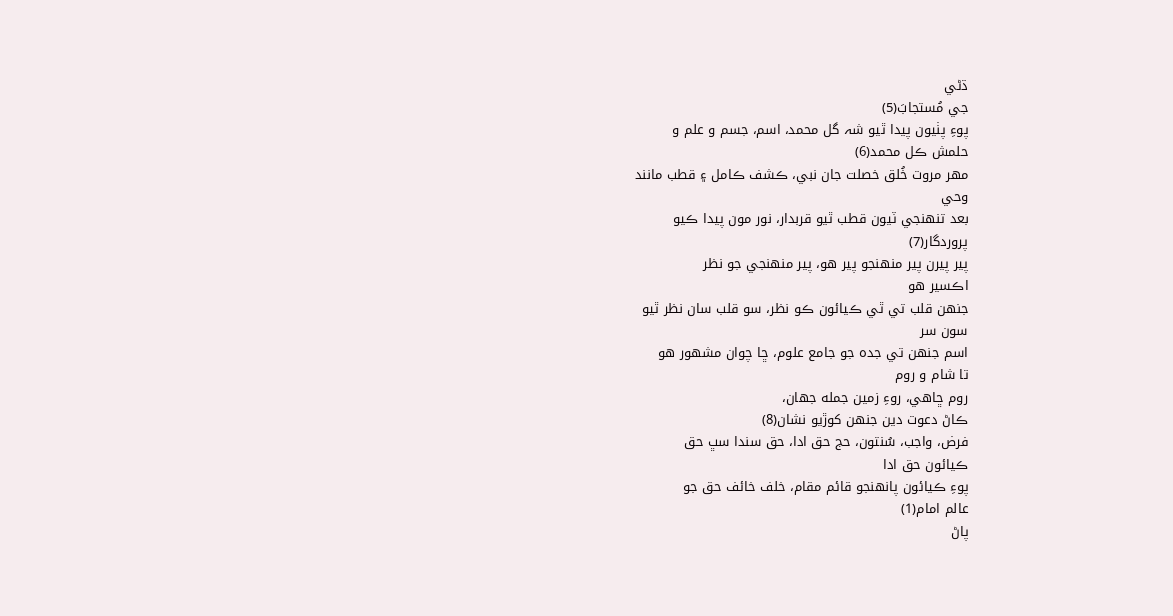ڌڻي
جي مُستجابَ(5)
پوءِ پٺيون پيدا ٿيو شہ گل محمد، اسم، جسم و علم و
حلمش ڪل محمد(6)
مهر مروت خُلق خصلت جان نبي، ڪشف ڪامل ۽ قطب مانند
وحي
بعد تنهنجي ٽيون قطب ٿيو قربدار، نور مون پيدا ڪيو
پروردگار(7)
پير پيرن پير منهنجو پير هو، پير منهنجي جو نظر
اڪسير هو
جنهن قلب تي ٿي ڪيائون ڪو نظر، سو قلب سان نظر ٿيو
سون سر
اسم جنهن تي جده جو جامع علوم، ڇا چوان مشهور هو
تا شام و روم
روم ڇاهي، روءِ زمين جمله جهان،
ڪاڻ دعوت دين جنهن کوڙيو نشان(8)
فرض، واجب، سُنتون، حج حق ادا، حق سندا سڀ حق
ڪيائون حق ادا
پوءِ ڪيائون پانهنجو قائم مقام، خلف خائف حق جو
عالم امام(1)
پاڻ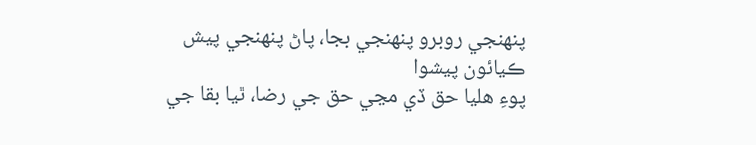پنهنجي روبرو پنهنجي بجا، پاڻ پنهنجي پيش
ڪيائون پيشوا
پوءِ هليا حق ڏي مڃي حق جي رضا، ٿيا بقا جي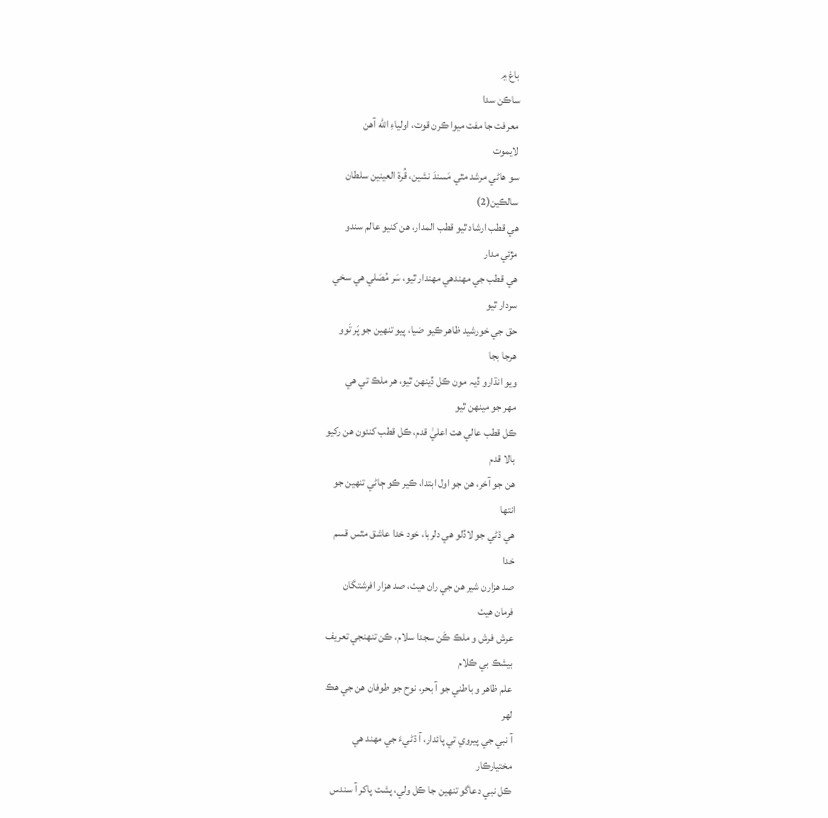باغ ۾
ساڪن سدا
معرفت جا مفت ميوا ڪرن قوت، اولياءِ الله آهن
لايموت
سو هاڻي مرشد مٿي مَسندَ نشين، قُرة العينين سلطان
سالڪين(2)
هي قطب ارشاد ٿيو قطب المدار، هن کنيو عالم سندو
مڙئي مدار
هي قطب جي مهندهي مهندار ٿيو، سَر مُصَلي هي سخي
سردار ٿيو
حق جي خورشيد ظاهر ڪيو ضيا، پيو تنهين جو پَر تَوو
هرجا بجا
ويو انڌارو ڏيہ مون ڪل ڏينهن ٿيو، هر ملڪ تي هي
مهر جو مينهن ٿيو
ڪل قطب عالي هت اعليٰ قدم، ڪل قطب کنئون هن رکيو
بالا قدم
هن جو آخر، هن جو اول ابتدا، ڪير ڪو ڄاڻي تنهين جو
انتها
هي ڌڻي جو لاڏلو هي دلربا، خود خدا عاشق مٿس قسم
خدا
صد هزارن شير هن جي ران هيٺ، صد هزار افرشتگان
فرمان هيٺ
عرش فرش و ملڪ ڪَن سجدا سلام، ڪن تنهنجي تعريف
بيشڪ بي ڪلام
علم ظاهر و باطني جو آ بحر، نوح جو طوفان هن جي هڪ
لهر
آ نبي جي پيروي تي پائدار، آ ڌڻيءَ جي مهند هي
مختيارڪار
ڪل نبي دعاگو تنهين جا ڪل ولي، پشت پاکر آ سندس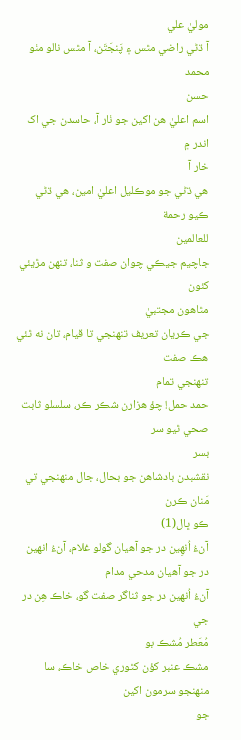موليٰ علي
آ ڌڻي راضي مٿس ۽ پَنجَتَن، آ مٿس نالو مٺو محمد
حسن
اسم اعليٰ هن اکين جو ٺار آ، حاسدن جي اک اندر ۾
خار آ
هي ڌڻي جو موڪليل اعليٰ امين، هي ڌڻي ڪيو رحمة
للعالمين
جاچيم جيڪي چوان صفت و ثنا، تنهن مڙيئي کئون
مٿاهون مجتبيٰ
جي ڪريان تعريف تنهنجي تا قيام، تان نه ٿئي هڪ صفت
تنهنجي تمام
حمد حمل! چؤ هزارن شڪر ڪر، سلسلو ثابت صحي ٿيو سر
بسر
نقشبدن بادشاهن جو بحال، جال منهنجي تي مَنان ڪرن
ڪو ڀال(1)
آنءُ اُنهِين در جو آهيان گولو غلام، آنءُ انهين
در جو آهيان مدحي مدام
آنءُ اُنهين در جو ثناگر صفت گو، خاڪ هِن در جي
مُعَطر مُشڪ بو
مشڪ عنبر کؤن کٿوري خاص خاڪ، سا منهنجو سرمون اکين
جو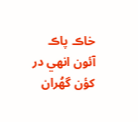خاڪ پاڪ
آئون انهي در کؤن گهُران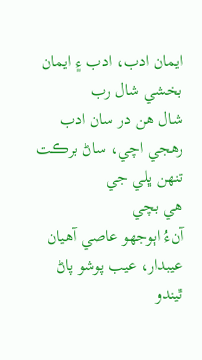ايمان ادب، ادب ۽ ايمان
بخشي شال رب
شال هن در سان ادب رهجي اچي، ساڻ برڪت تنهن ڀلي جي
هي بچي
آنءُ اٻوجهو عاصي آهيان عيبدار، عيب پوشو پاڻ
ٿيندو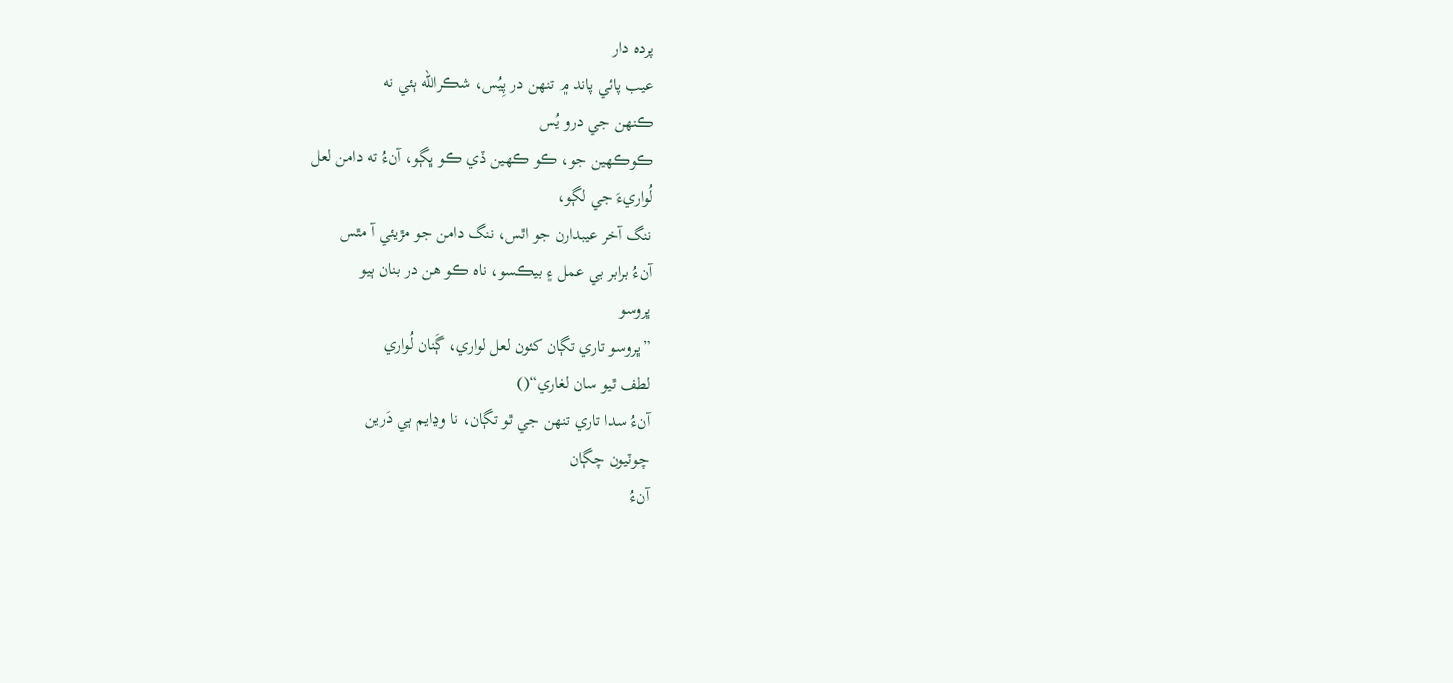پرده دار
عيب پائي پاند ۾ تنهن در پِيُس، شڪرالله ٻئي نه
ڪنهن جي درو يُس
ڪوڪهين جو، ڪو ڪهين ڏي ڪو ڀڳو، آنءُ ته دامن لعل
لُواريءَ جي لڳو،
ننگ آخر عيبدارن جو اٿس، ننگ دامن جو مڙيئي آ مٿس
آنءُ برابر بي عمل ۽ بيڪسو، ناه ڪو هن در بنان ٻيو
ڀروسو
”ڀروسو تاري تڳان کئون لعل لواري، ڳَنان لُواري
لطف ٿيو سان لغاري“()
آنءُ سدا تاري تنهن جي ٿو تڳان، نا وڍايم ٻي دَرين
چوٽيون چڳان
آنءُ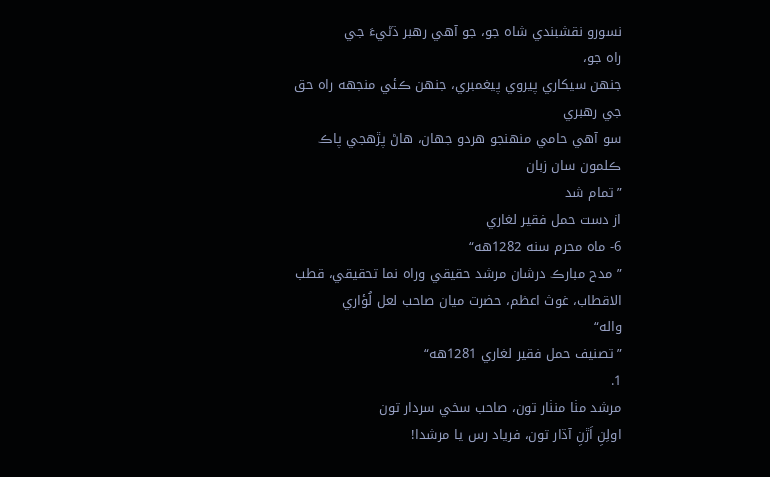نسورو نقشبندي شاه جو، جو آهي رهبر ڌڻيءَ جي
راه جو،
جنهن سيکاري پيروي پيغمبري، جنهن ڪئي منجهه راه حق
جي رهبري
سو آهي حامي منهنجو هردو جهان، هاڻ پڙهجي پاڪ
ڪلمون سان زبان
”تمام شد
از دست حمل فقير لغاري
6- ماه محرم سنه 1282هه“
”مدح مبارڪ درشان مرشد حقيقي وراه نما تحقيقي، قطب
الاقطاب، غوث اعظم، حضرت ميان صاحب لعل لُؤاري
واله“
”تصنيف حمل فقير لغاري 1281هه“
1.
مرشد مٺا منٺار تون، صاحب سخي سردار تون
اولِنِ اَڙنِ آڌار تون، فرياد رس يا مرشدا!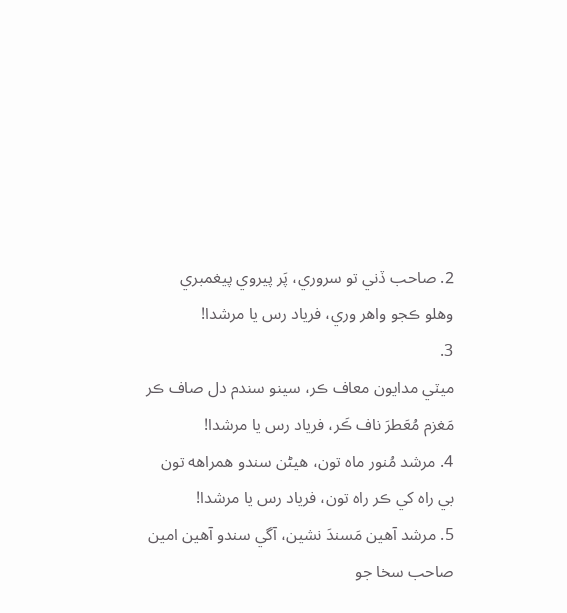2. صاحب ڏني تو سروري، پَر پيروي پيغمبري
وهلو ڪجو واهر وري، فرياد رس يا مرشدا!
3.
ميٽي مدايون معاف ڪر، سينو سندم دل صاف ڪر
مَغزم مُعَطرَ ناف ڪَر، فرياد رس يا مرشدا!
4. مرشد مُنور ماه تون، هيڻن سندو همراهه تون
بي راه کي ڪر راه تون، فرياد رس يا مرشدا!
5. مرشد آهين مَسندَ نشين، آگي سندو آهين امين
صاحب سخا جو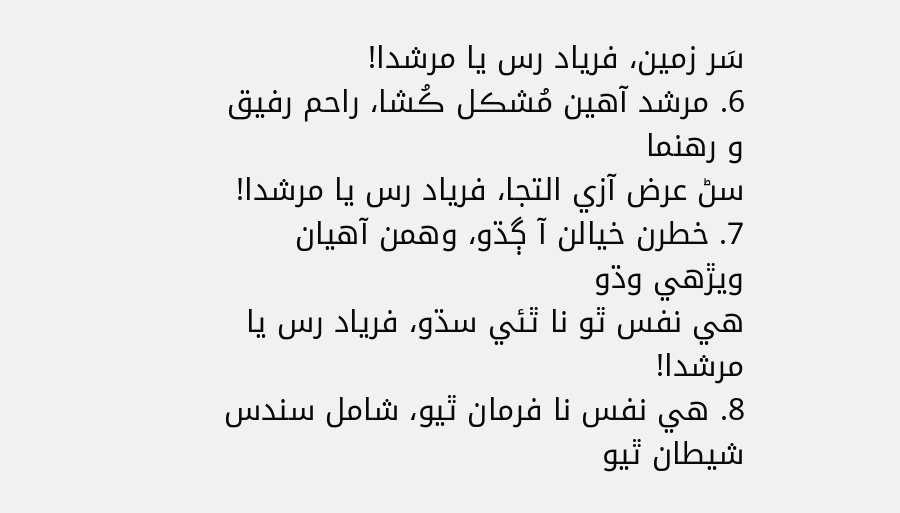سَر زمين، فرياد رس يا مرشدا!
6. مرشد آهين مُشڪل ڪُشا، راحم رفيق و رهنما
سڻ عرض آزي التجا، فرياد رس يا مرشدا!
7. خطرن خيالن آ ڳڌو، وهمن آهيان ويڙهي وڌو
هي نفس ٿو نا ٿئي سڌو، فرياد رس يا مرشدا!
8. هي نفس نا فرمان ٿيو، شامل سندس شيطان ٿيو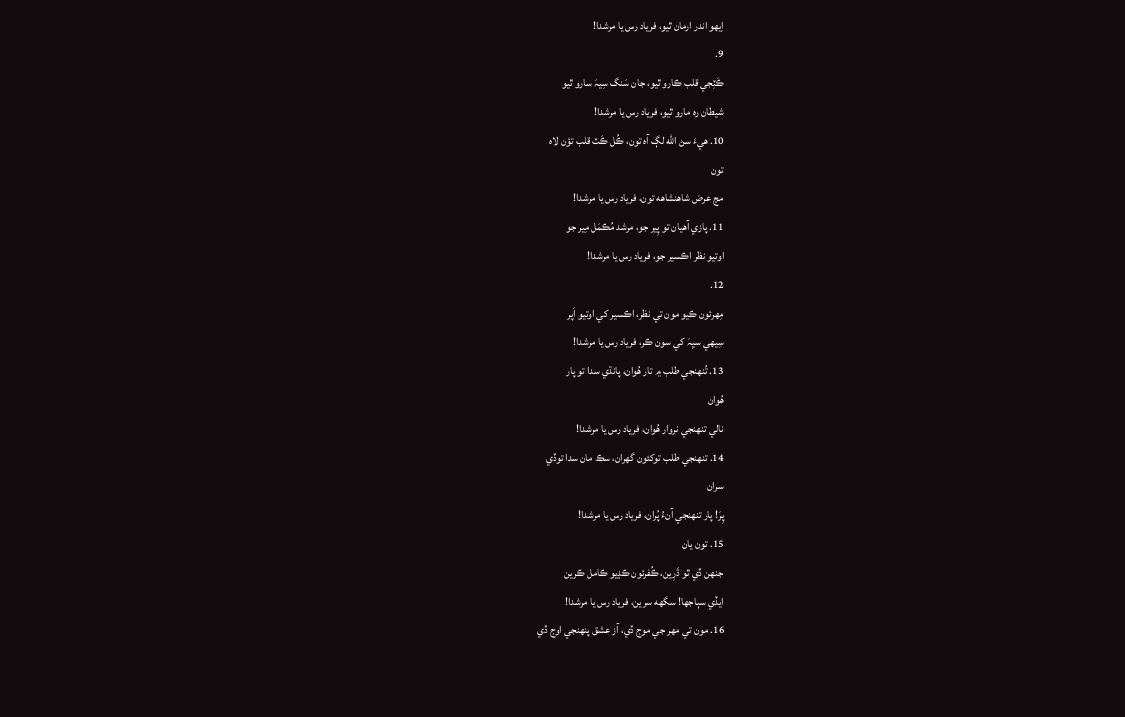اِيهو اندر ارمان ٿيو، فرياد رس يا مرشدا!
9.
ڪَٽِجي قلب ڪارو ٿيو، جان سَنگ سِيہَ سارو ٿيو
شيطان ره مارو ٿيو، فرياد رس يا مرشدا!
10. هيءَ سڻ الله لڳ آه تون، ڪُل ڪَٽ قلب تؤن لاه
تون
مڃ عرض شاهنشاهه تون، فرياد رس يا مرشدا!
11. پازي آهيان تو پِير جو، مرشد مُڪمَل مِير جو
اوتيو نظر اڪسير جو، فرياد رس يا مرشدا!
12.
مِهرئون ڪيو مون تي نظر، اڪسير کي اوتيو اَپر
سِيهي سيِہَ کي سون ڪر، فرياد رس يا مرشدا!
13. تُنهنجي طلب ۾ تار هُوان، پانڌي سدا تو پار
هُوان
نالي تنهنجي نروار هُوان، فرياد رس يا مرشدا!
14. تنهنجي طلب توکئون گهران، سڪ مان سدا توڏي
سران
پِرَ! پار تنهنجي آنءُ پُران، فرياد رس يا مرشدا!
15. تون يان
جنهن ڏي ٿو ڌَرِين، ڪُفرئون ڪڍيو ڪامل ڪرين
ايڏي سٻاجها! سگهه سرين، فرياد رس يا مرشدا!
16. مون تي مهر جي موج ڏي، آز عشق پنهنجي اوج ڏي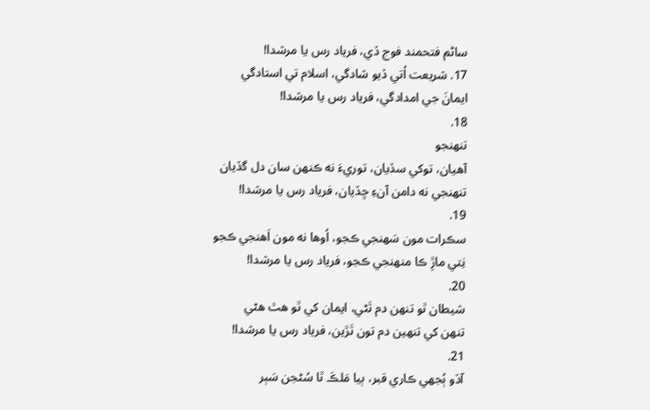ساڻم فتحمند فوج ڏي، فرياد رس يا مرشدا!
17. شريعت اُتي ڏيو شادگي، اسلام تي استادگي
ايمانَ جي امدادگي، فرياد رس يا مرشدا!
18.
تنهنجو
آهيان، توکي سڏيان، توريءَ نه ڪنهن سان دل گڏيان
تنهنجي نه دامن آنءِ ڇڏيان، فرياد رس يا مرشدا!
19.
سڪرات مون سَهنجي ڪجو، اُوها نه مون اَهنجي ڪجو
نِتي ماڙِ ڪا منهنجي ڪجو، فرياد رس يا مرشدا!
20.
شيطان ٿو تنهن دم تَڻي، ايمان کي ٿو هٿ هڻي
تنهن کي تنهين دم تون تَڙين، فرياد رس يا مرشدا!
21.
آڏو ٻُجهي ڪاري قبر، ٻيا مَلڪَ ٿا سُڻجن سَٻر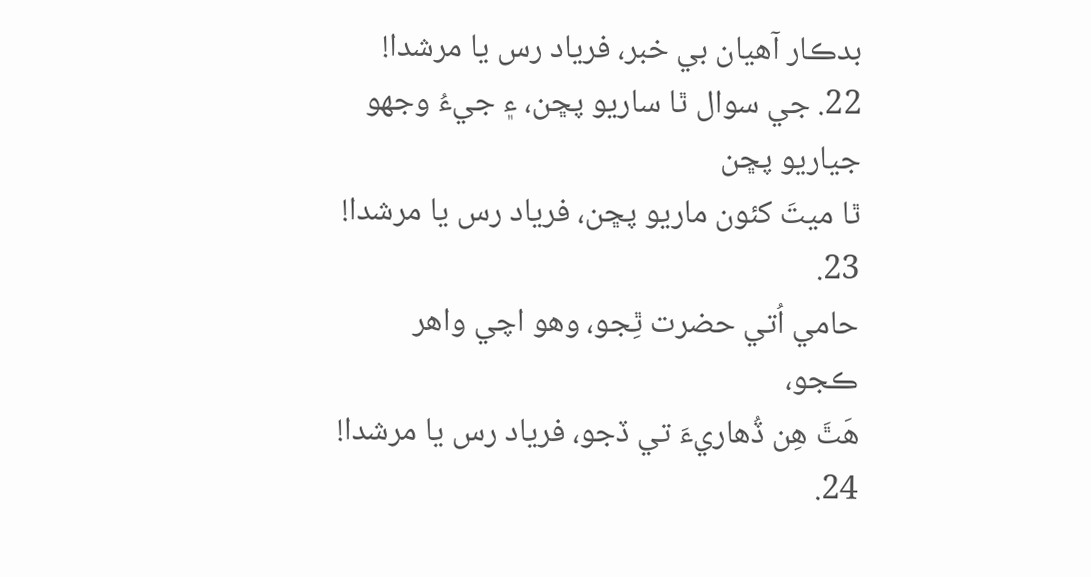بدڪار آهيان بي خبر، فرياد رس يا مرشدا!
22. جي سوال ٿا ساريو پڇن، ۽ جيءُ وجهو جياريو پڇن
ٿا ميتَ کئون ماريو پڇن، فرياد رس يا مرشدا!
23.
حامي اُتي حضرت ٿِجو، وهو اچي واهر ڪجو،
هَٿَ هِن ڏُهاريءَ تي ڏجو، فرياد رس يا مرشدا!
24.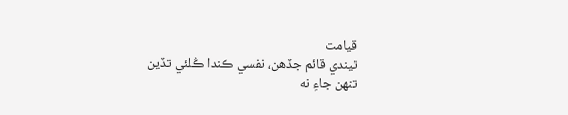قيامت
ٿيندي قائم جڏهن، نفسي ڪندا ڪُلئي تڏين
تنهن جاءِ نه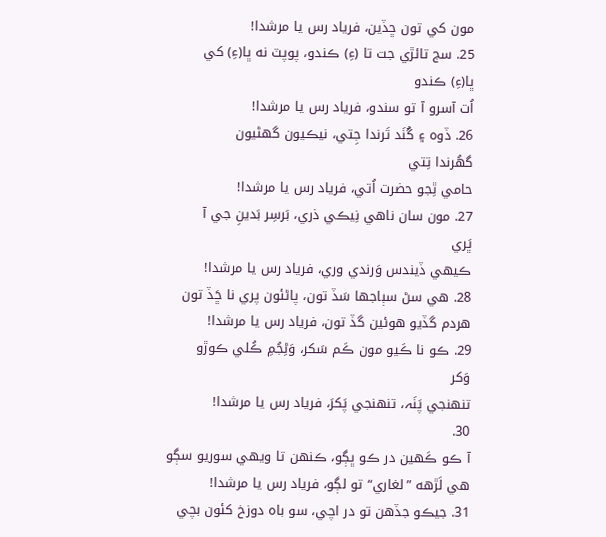مون کي تون ڇڏين، فرياد رس يا مرشدا!
25. سج تائڙي جت تا (ءِ) ڪندو، پوپٽ نه ڀا(ءِ) کي
ڀا(ءِ) ڪندو
اُت آسرو آ تو سندو، فرياد رس يا مرشدا!
26. ڏوه ۽ گُنَد تَرندا جِتي، نيڪيون گهڻيون
گهُرندا تِتي
حامي ٿِجو حضرت اُتي، فرياد رس يا مرشدا!
27. مون سان ناهي نِيڪي ذري، بَرسِر بَدينِ جي آ
ڀَري
ڪيهي ڏيندس وَرندي وري، فرياد رس يا مرشدا!
28. هي سڻ سٻاجها سَڏ تون، پاڻئون پري نا ڇَڏ تون
هردم گڏيو هوئين گڏ تون، فرياد رس يا مرشدا!
29. ڪو نا ڪَيو مون ڪَم سَکر، وَڻِجُمِ ڪُلي ڪوڙو
وَکر
تنهنجي پَنَہ، تنهنجي پَکرَ، فرياد رس يا مرشدا!
30.
آ ڪو ڪَهين در ڪو ڀڳو، ڪنهن تا ويهي سوريو سڳو
هي لَڙهه ”لغاري“ تو لڳو، فرياد رس يا مرشدا!
31. جيڪو جڏهن تو در اچي، سو باه دوزخ کئون بچي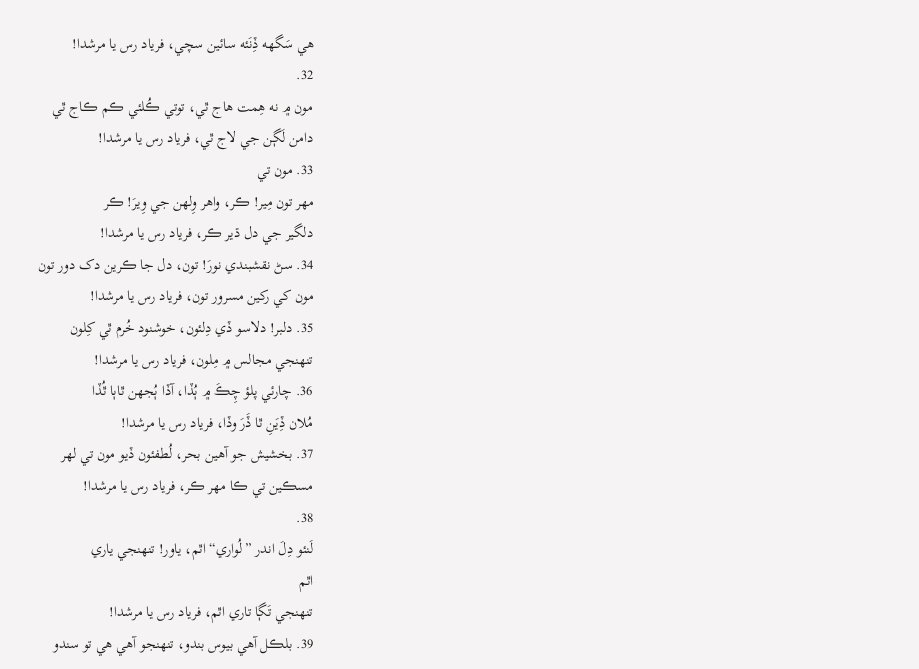هي سَگهه ڏِنَئه سائين سچي، فرياد رس يا مرشدا!
32.
مون ۾ نه هِمت هاج ٿي، توتي ڪُلئي ڪم ڪاج ٿي
دامن لَڳن جي لاج ٿي، فرياد رس يا مرشدا!
33. مون تي
مهر تون مِير! ڪر، واهر وِلهن جي وِيرَ! ڪر
دلگير جي دل ڌير ڪر، فرياد رس يا مرشدا!
34. سڻ نقشبندي نورَ! تون، دل جا ڪرين دک دور تون
مون کي رکين مسرور تون، فرياد رس يا مرشدا!
35. دلبر! دلاسو ڏي دِلئون، خوشنود خُرم ٿي کِلون
تنهنجي مجالس ۾ مِلون، فرياد رس يا مرشدا!
36. چارئي پلؤ چِڪَ ۾ ٻُڏا، آڏا ٻُجهن ٿاٻا ٿُڏا
مُلان ڏِيَنِ ٿا ڏَرَ وڏا، فرياد رس يا مرشدا!
37. بخشيش جو آهين بحر، لُطفئون ڏيو مون تي لهر
مسڪين تي ڪا مهر ڪر، فرياد رس يا مرشدا!
38.
لَنئو دِلَ اندر ”لُواري“ اٿم، ياور! تنهنجي ياري
اٿم
تنهنجي تَڳا تاري اٿم، فرياد رس يا مرشدا!
39. بلڪل آهي بيوس بندو، تنهنجو آهي هي تو سندو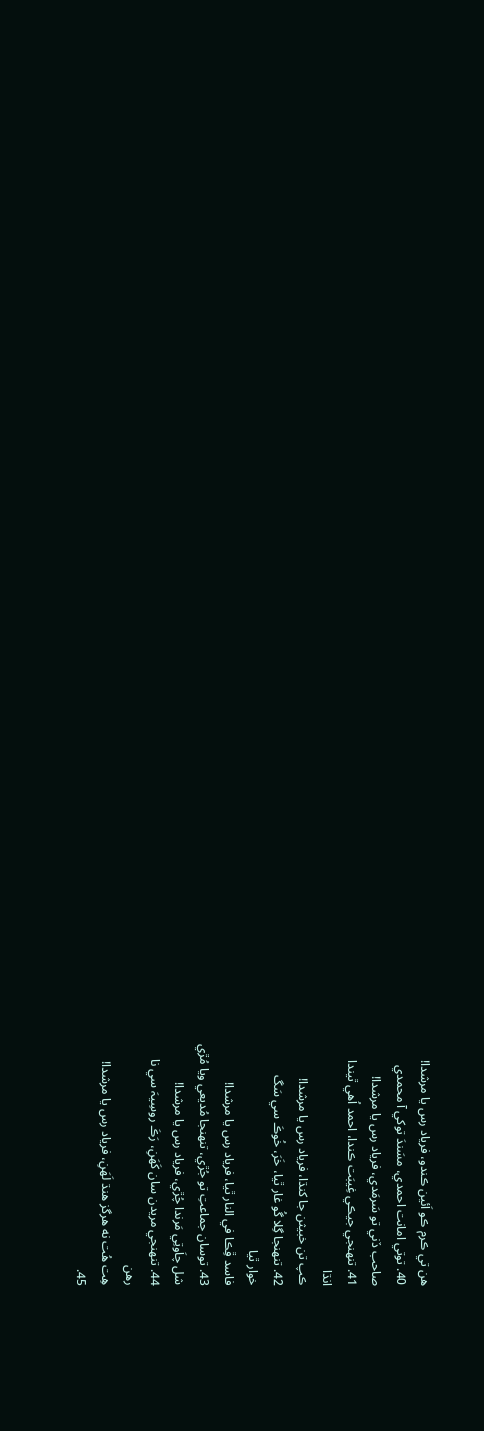هن تي ڪرم ڪو اَئين ڪندو، فرياد رس يا مرشدا!
40. توتي امانت احمدي، مسَندَ توکي آ محمدي
صاحب ڏني تو سَرمَدي، فرياد رس يا مرشدا!
41. تنهنجي جيڪي غِيبَت ڪندا، احمد اُهي ٿيندا
انڌا
ڪپ تن خبيثن جا کنڌا، فرياد رس يا مرشدا!
42. تنهنجا گِلا گُو غار ٿيا، خَرَ، خُوڪَ سي سَگ
خوار ٿيا
فاسد ڦِڪا في النار ٿيا، فرياد رس يا مرشدا!
43. توسان جماعتِ تو جُڙي، تنهنجا مُديعي ويا مُڙي
شل چاَوتِي مَرندا چُڙي، فرياد رس يا مرشدا!
44. تنهنجي مريدن سان کَهَنِ، رَڪَ روسِيہَ سي نا
رهن
هِت هُت نه هرگز هنڌ لَهَنِ، فرياد رس يا مرشدا!
45.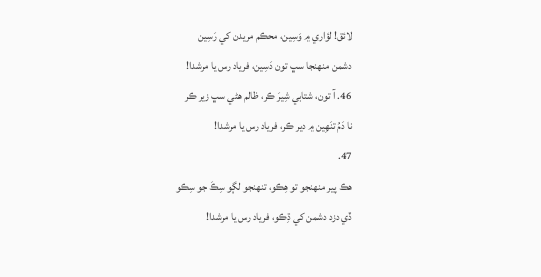لائق! لؤاري ۾ وَسِين، محڪم مريدن کي رَسِين
دشمن منهنجا سڀ تون دَسِين، فرياد رس يا مرشدا!
46. آ تون، شتابي شِيرَ ڪر، ظالم هڻي سڀ زير ڪر
نا دَمُ تنَهِين ۾ دير ڪر، فرياد رس يا مرشدا!
47.
هڪ پير منهنجو تو هِڪو، تنهنجو لڳو سِڪَ جو سِڪو
ڏي دزد دشمن کي ڌِڪو، فرياد رس يا مرشدا!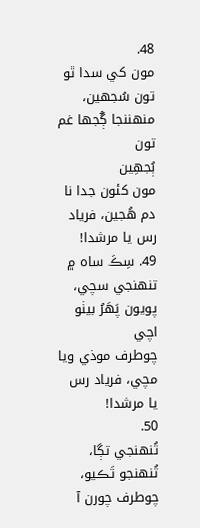48.
مون کي سدا ٿو تون سُجهين، منهننجا ڳُجها غم تون
ٻُجهِين
مون کئون جدا نا دم هُجين، فرياد رس يا مرشدا!
49. سِڪَ ساه ۾ تنهنجي سچي، پويون پَهَرُ بيٺو اچي
چوطرف موذي ويا مچي، فرياد رس يا مرشدا!
50.
تُنهنجي تڳا، تُنهنجو تَڪيو، چوطرف چورن آ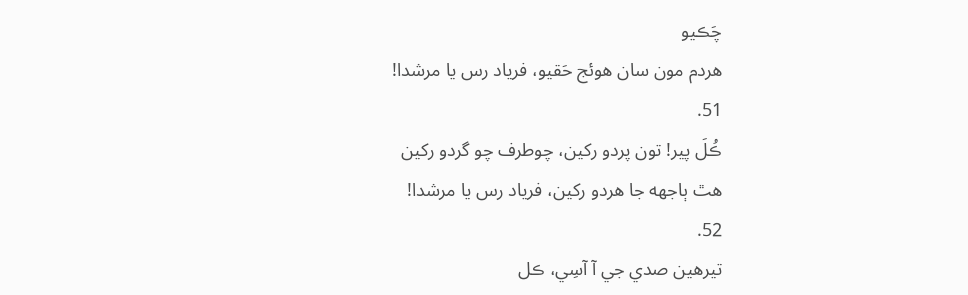چَڪيو
هردم مون سان هوئج حَقيو، فرياد رس يا مرشدا!
51.
ڪُلَ پير! تون پردو رکين، چوطرف چو گردو رکين
هٿ ٻاجهه جا هردو رکين، فرياد رس يا مرشدا!
52.
تيرهين صدي جي آ آسِي، ڪل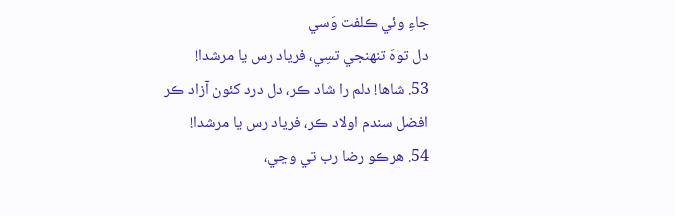جاءِ وئي ڪلفت وَسي
دل توهَ تنهنجي تسِي، فرياد رس يا مرشدا!
53. شاها! دلم را شاد ڪر، دل درد کئون آزاد ڪر
افضل سندم اولاد ڪر، فرياد رس يا مرشدا!
54. هرڪو رضا رب تي وڃي،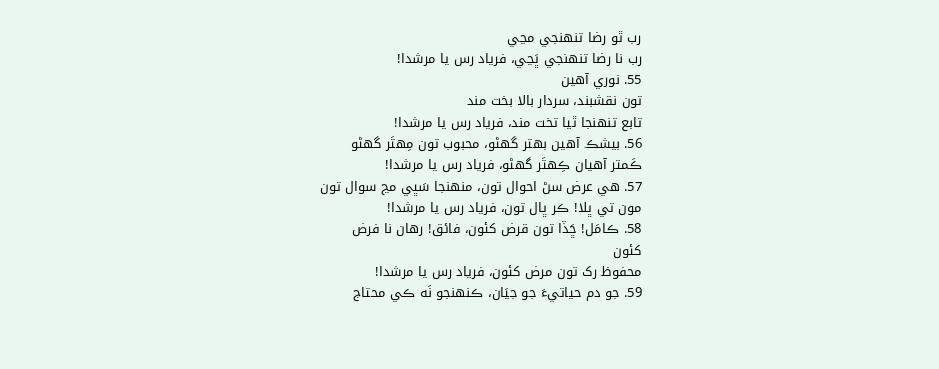رب ٿو رضا تنهنجي مڃي
رب نا رضا تنهنجي ڀَڃي، فرياد رس يا مرشدا!
55. نوري آهين
تون نقشبند، سردار بالا بخت مند
تابع تنهنجا ٿيا تخت مند، فرياد رس يا مرشدا!
56. بيشڪ آهين بهتر گهڻو، محبوب تون مِهتَر گهڻو
ڪَمتر آهيان ڪِهتَر گهڻو، فرياد رس يا مرشدا!
57. هي عرض سڻ احوال تون، منهنجا سَڀي مڃ سوال تون
مون تي ڀلا! ڪر ڀال تون، فرياد رس يا مرشدا!
58. ڪامَل! ڇَڏا تون قرض کئون، فائق! رهان نا فرض
کئون
محفوظ رک تون مرض کئون، فرياد رس يا مرشدا!
59. جو دم حياتيءَ جو جيَان، ڪنهنجو نَه ڪي محتاج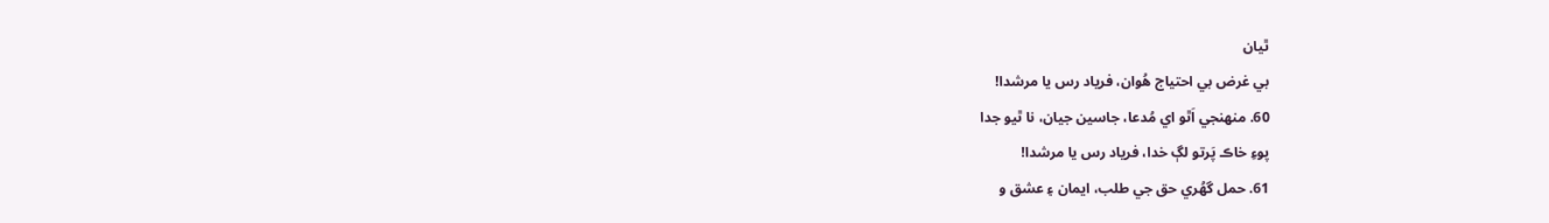ٿيان
بي غرض بي احتياج هُوان، فرياد رس يا مرشدا!
60. منهنجي اَٿو اي مُدعا، جاسين جيان، نا ٿيو جدا
پوءِ خاڪ پَرتو لڳ خدا، فرياد رس يا مرشدا!
61. حمل گهُري حق جي طلب، ايمان ۽ عشق و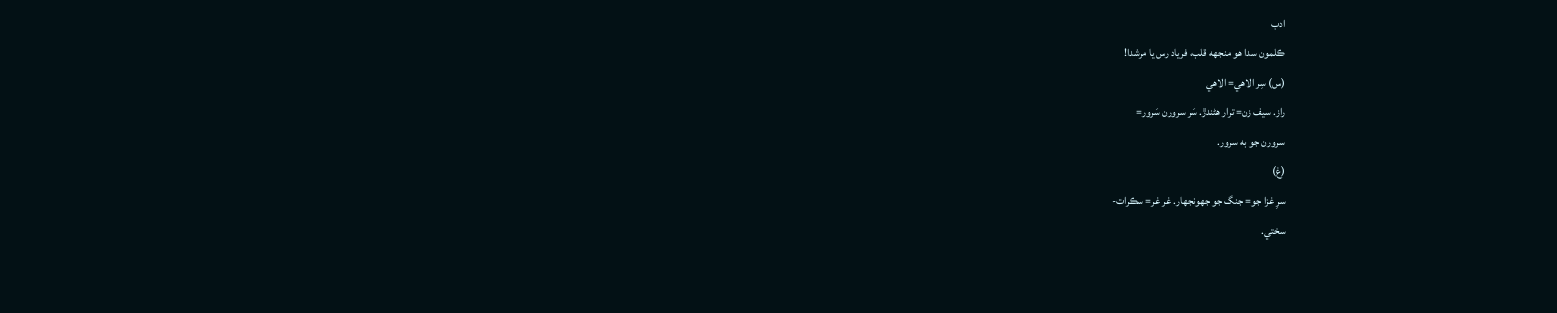ادب
ڪلمون سدا هو منجهه قلب، فرياد رس يا مرشدا!
(س) سِر الاهي= الاهي
راز. سيف زن= ترار هڻندڙ. سَر سرورن سَرور=
سرورن جو به سرور.
(غ)
سرِ غزا جو= جنگ جو جهونجهار. غر غر= سڪرات-
سختي.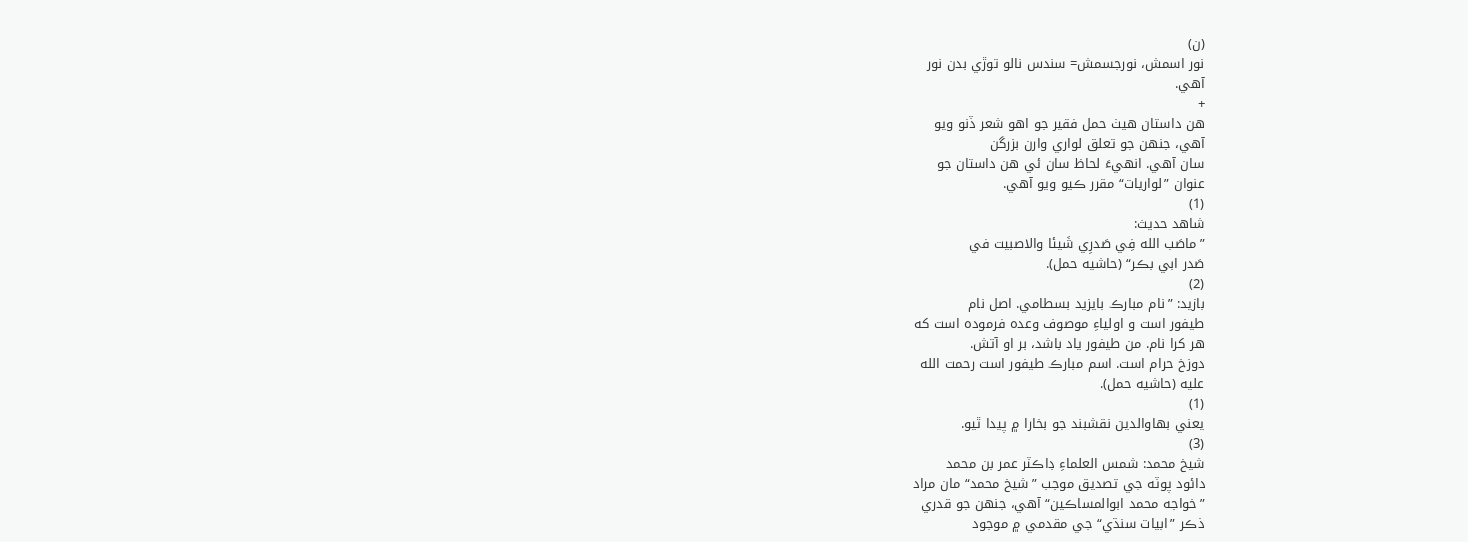(ن)
نور اسمش، نورجسمش= سندس نالو توڙي بدن نور
آهي.
+
هن داستان هيٺ حمل فقير جو اهو شعر ڏنو ويو
آهي، جنهن جو تعلق لواري وارن بزرگن
سان آهي. انهيءَ لحاظ سان ئي هن داستان جو
عنوان ”لواريات“ مقرر ڪيو ويو آهي.
(1)
شاهد حديث:
”ماصَب الله فِي صَدرِي شَيئا والاصبيت في
صَدر ابي بڪر“ (حاشيه حمل).
(2)
بازيد: ”نام مبارڪ بايزيد بسطامي. اصل نام
طيفور است و اولياءِ موصوف وعده فرموده است که
هر کرا نام. من طيفور ياد باشد، بر او آتش.
دوزخ حرام است. اسم مبارڪ طيفور است رحمت الله
عليه (حاشيه حمل).
(1)
يعني بهاوالدين نقشبند جو بخارا ۾ پيدا ٿيو.
(3)
شيخ محمد: شمس العلماءِ ڊاڪٽر عمر بن محمد
دائود پوٽه جي تصديق موجب ”شيخ محمد“ مان مراد
”خواجه محمد ابوالمساڪين“ آهي، جنهن جو قدري
ذڪر ”ابيات سنڌي“ جي مقدمي ۾ موجود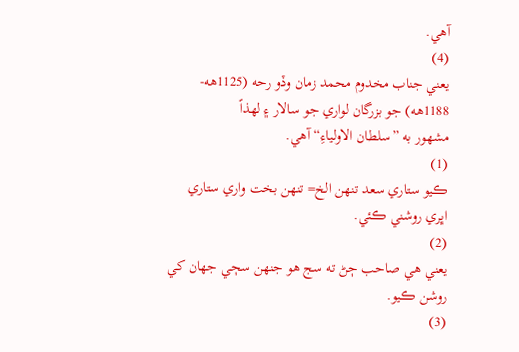آهي.
(4)
يعني جناب مخدوم محمد زمان وڏو رحه (1125هه-
1188هه) جو بزرگان لواري جو سالار ۽ لهذاً
مشهور به ”سلطان الاولياءِ“ آهي.
(1)
ڪيو ستاري سعد تنهن الخ= تنهن بخت واري ستاري
اڀري روشني ڪئي.
(2)
يعني هي صاحب ڄڻ ته سج هو جنهن سڄي جهان کي
روشن ڪيو.
(3)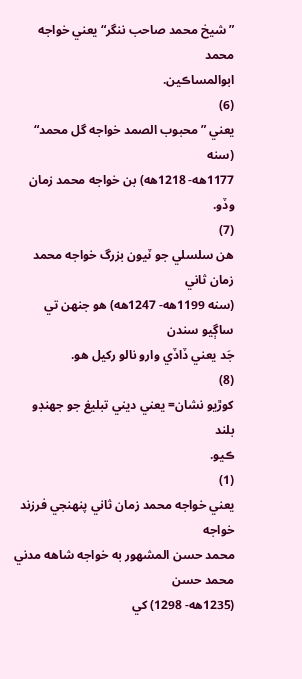”شيخ محمد صاحب ننگر“ يعني خواجه محمد
ابوالمساڪين.
(6)
يعني ”محبوب الصمد خواجه گل محمد“ (سنه
1177هه- 1218هه) بن خواجه محمد زمان وڏو.
(7)
هن سلسلي جو ٽيون بزرگ خواجه محمد زمان ثاني
(سنه 1199هه- 1247هه) هو جنهن تي ساڳيو سندن
جَد يعني ڏاڏي وارو نالو رکيل هو.
(8)
کوڙيو نشان= يعني ديني تبليغ جو جهنڊو بلند
ڪيو.
(1)
يعني خواجه محمد زمان ثاني پنهنجي فرزند خواجه
محمد حسن المشهور به خواجه شاهه مدني محمد حسن
(1235هه- 1298) کي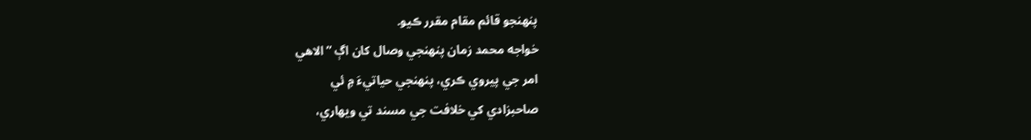پنهنجو قائم مقام مقرر ڪيو.
خواجه محمد زمان پنهنجي وصال کان اڳ ”الاهي
امر جي پيروي ڪري، پنهنجي حياتيءَ ۾ ئي
صاحبزادي کي خلافت جي مسند تي ويهاري،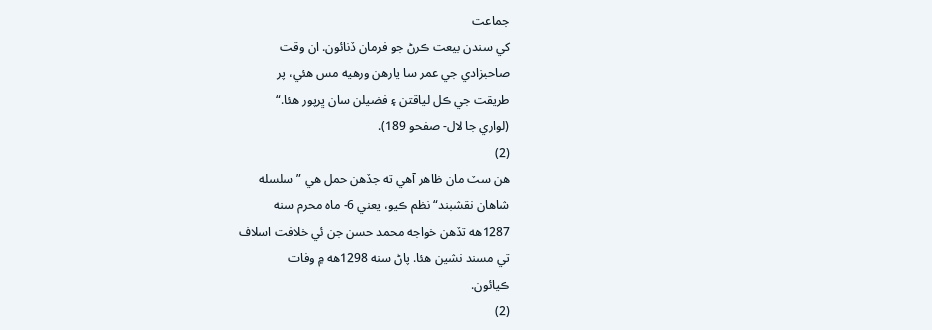جماعت
کي سندن بيعت ڪرڻ جو فرمان ڏنائون. ان وقت
صاحبزادي جي عمر سا يارهن ورهيه مس هئي، پر
طريقت جي ڪل لياقتن ۽ فضيلن سان ڀرپور هئا.“
(لواري جا لال- صفحو 189).
(2)
هن سٽ مان ظاهر آهي ته جڏهن حمل هي ”سلسله
شاهان نقشبند“ نظم ڪيو، يعني 6- ماه محرم سنه
1287هه تڏهن خواجه محمد حسن جن ئي خلافت اسلاف
تي مسند نشين هئا. پاڻ سنه 1298هه ۾ وفات
ڪيائون.
(2)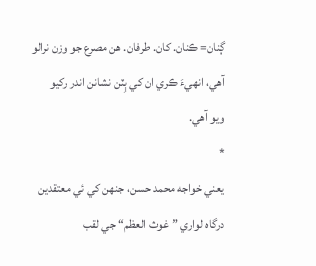ڳنان= ڪنان. کان. طرفان. هن مصرع جو وزن نرالو
آهي، انهيءَ ڪري ان کي ٻِٽن نشانن اندر رکيو
ويو آهي.
*
يعني خواجه محمد حسن، جنهن کي ئي معتقدين
درگاه لواري ”غوث العظم“ جي لقب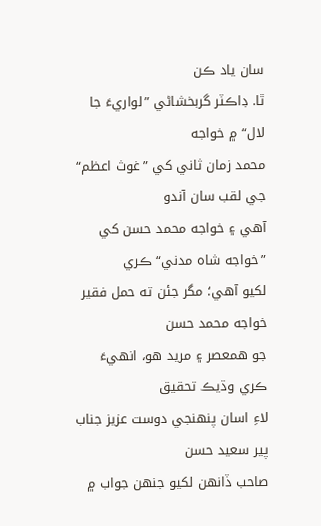سان ياد ڪن
ٿا. ڊاڪٽر گربخشاڻي ”لواريءَ جا لال“ ۾ خواجه
محمد زمان ثاني کي ”غوث اعظم“ جي لقب سان آندو
آهي ۽ خواجه محمد حسن کي ”خواجه شاه مدني“ ڪري
لکيو آهي؛ مگر جئن ته حمل فقير خواجه محمد حسن
جو همعصر ۽ مريد هو، انهيءَ ڪري وڌيڪ تحقيق
لاءِ اسان پنهنجي دوست عزيز جناب پير سعيد حسن
صاحب ڏانهن لکيو جنهن جواب ۾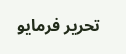تحرير فرمايو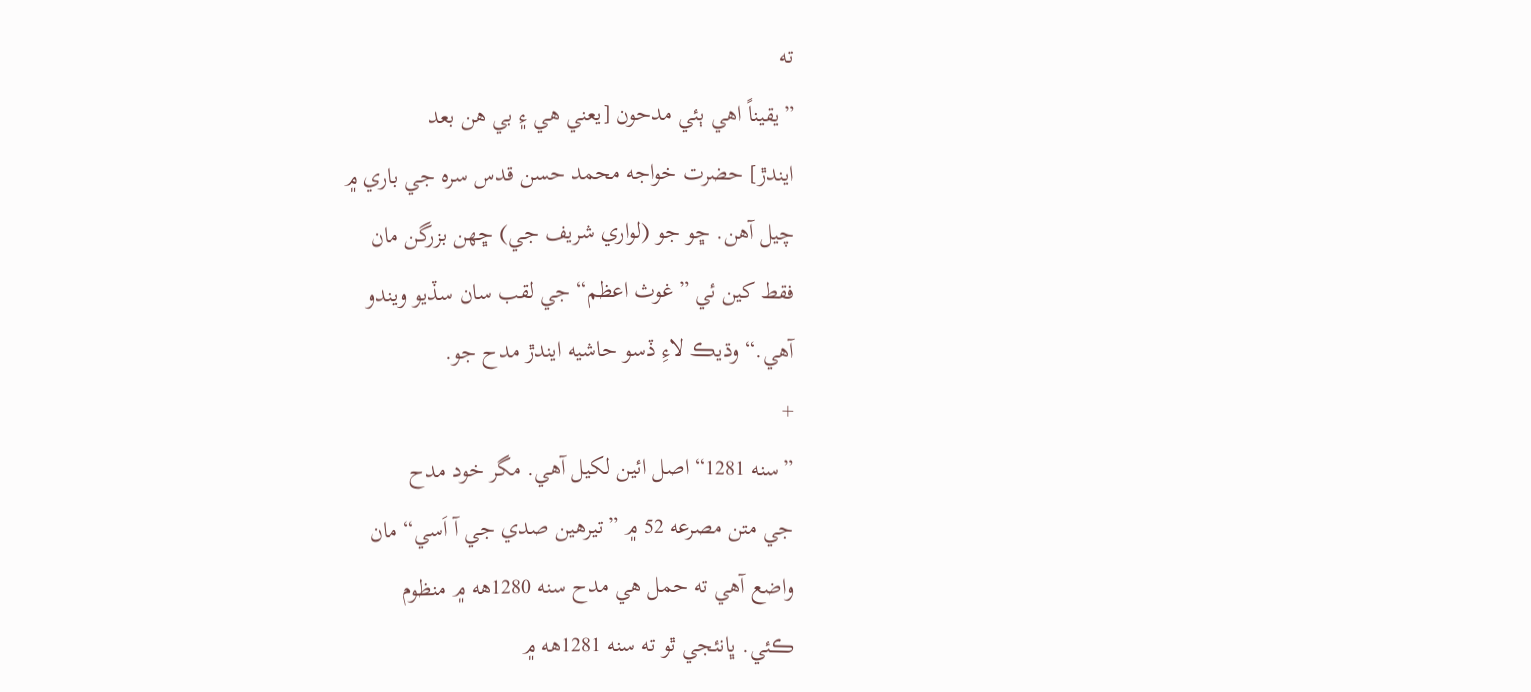ته
”يقيناً اهي ٻئي مدحون [يعني هي ۽ بي هن بعد
ايندڙ] حضرت خواجه محمد حسن قدس سره جي باري ۾
چيل آهن. ڇو جو (لواري شريف جي) ڇهن بزرگن مان
فقط کين ئي ”غوث اعظم“ جي لقب سان سڏيو ويندو
آهي.“ وڌيڪ لاءِ ڏسو حاشيه ايندڙ مدح جو.
+
”سنه 1281“ اصل ائين لکيل آهي. مگر خود مدح
جي متن مصرعه 52 ۾ ”تيرهين صدي جي آ اَسي“ مان
واضع آهي ته حمل هي مدح سنه 1280هه ۾ منظوم
ڪئي. ڀانئجي ٿو ته سنه 1281هه ۾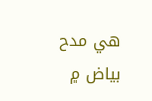هي مدح بياض ۾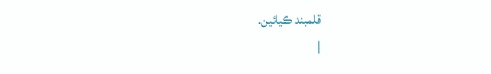قلمبند ڪيائين.
|